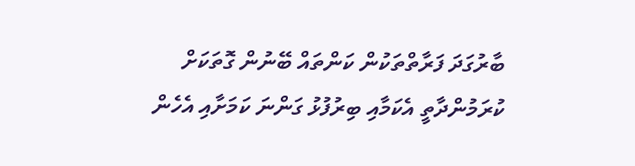ބާރުގަދަ ފަރާތްތަކުން ކަންތައް ބޭނުން ގޮތަކަށް ކުރަމުންދާތީ އެކަމާއި ބިރުފުޅު ގަންނަ ކަމަށާއި އެހެން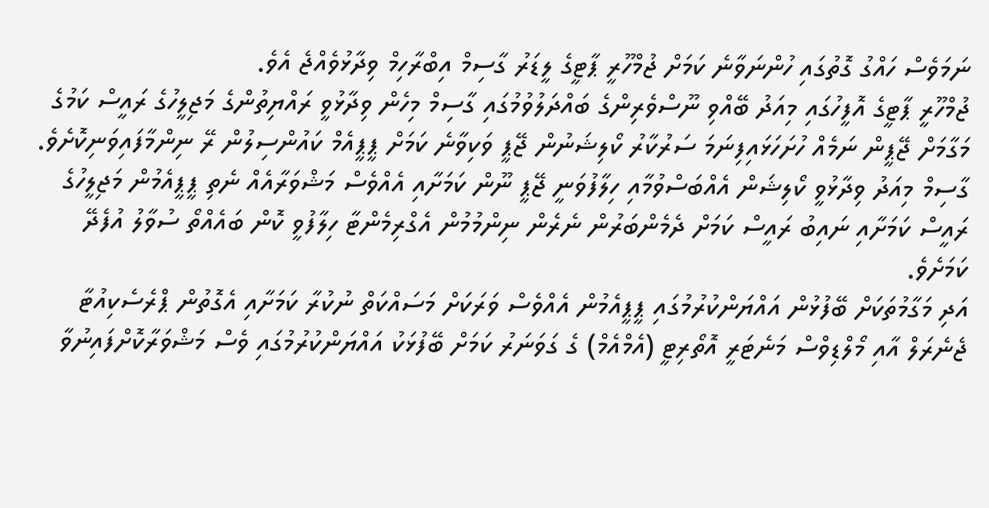ނަމަވެސް ހައްގު ގޮތުގައި ހުންނަވާނެ ކަމަށް ޖުމްހޫރީ ޕާޓީގެ ލީޑަރު ގާސިމް އިބްރާހިމް ވިދާޅުވެއްޖެ އެވެ.
ޖުމްހޫރީ ޕާޓީގެ އޮފީހުގައި މިއަދު ބޭއްވި ނޫސްވެރިންގެ ބައްދަލުވުމުގައި ގާސިމް މިހެން ވިދާޅުވީ ރައްޔިތުންގެ މަޖިލީހުގެ ރައީސް ކަމުގެ މަގާމަށް ޖޭޕީން ނަމެއް ހުށަހަޅައިފިނަމަ ސަރުކާރު ކޯލިޝަނުން ޖޭޕީ ވަކިވާނެ ކަމަށް ޕީޕީއެމް ކައުންސިލުން ރޭ ނިންމާފައިވަނިކޮށެވެ.
ގާސިމް މިއަދު ވިދާޅުވީ ކޯލިޝަން އެއްބަސްވުމާއި ހިލާފުވަނީ ޖޭޕީ ނޫން ކަމަށާއި އެއްވެސް މަޝްވަރާއެއް ނެތި ޕީޕީއެމުން މަޖިލީހުގެ ރައީސް ކަމަށާއި ނައިބު ރައީސް ކަމަށް ދެމެންބަރުން ނެރެން ނިންމުމުން އެގްރިމެންޓާ ހިލާފުވީ ކޮން ބައެއްތޯ ސުވާލު އުފެދޭ ކަމަށެވެ.
އަދި މަގާމުތަކަށް ބޭފުޅުން އައްޔަންކުރުމުގައި ޕީޕީއެމުން އެއްވެސް ވަރަކަށް މަސައްކަތް ނުކުރާ ކަމަށާއި އެގޮތުން ޕްރެސެކިއުޓާ ޖެނެރަލް އާއި މޯލްޑިވްސް މަނެޓަރީ އޮތޯރިޓީ (އެމްއެމް) ގެ ގަވަނަރު ކަމަށް ބޭފުޅަކު އައްޔަންކުރުމުގައި ވެސް މަޝްވަރާކޮށްފައިނުވާ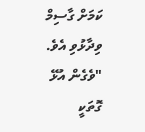ކަމަށް ގާސިމް ވިދާޅުވި އެވެ.
"ވެގެން އުޅޭ ގޮތަކީ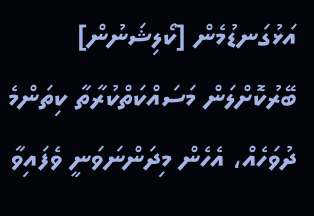އަޅުގަނޑުމެން [ކޯލިޝަނުން] ބޭރުކޮށްލަން މަސައްކަތްކުރާތާ ކިތަންމެ ދުވަހެއް، އެހެން މިދަންނަވަނީ ވެފައިވާ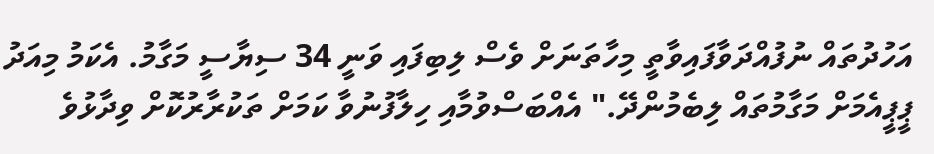އަހުދުތައް ނުފުއްދަވާފައިވާތީ މިހާތަނަށް ވެސް ލިބިފައި ވަނީ 34 ސިޔާސީ މަގާމު. އެކަމު މިއަދު ޕީޕީއެމަށް މަގާމުތައް ލިބެމުންދޭ." އެއްބަސްވުމާއި ހިލާފުނުވާ ކަމަށް ތަކުރާރުކޮށް ވިދާޅުވެ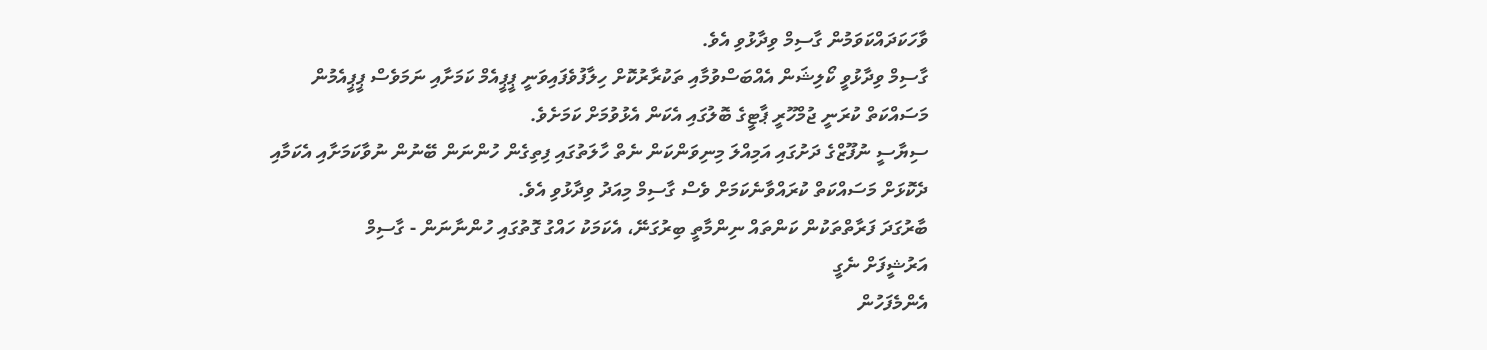ވާހަކަދައްކަވަމުން ގާސިމް ވިދާޅުވި އެވެ.
ގާސިމް ވިދާޅުވީ ކޯލިޝަން އެއްބަސްވުމާއި ތަކުރާރުކޮށް ހިލާފުވެފައިވަނީ ޕީޕީއެމް ކަމަށާއި ނަމަވެސް ޕީޕީއެމުން މަސައްކަތް ކުރަނީ ޖުމްހޫރީ ޕާޓީގެ ބޮލުގައި އެކަން އެޅުވުމަށް ކަމަށެވެ.
ސިޔާސީ ނުފޫޒްގެ ދަށުގައި އަމިއްލަ މިނިވަންކަން ނެތް ހާލަތުގައި ފިތިގެން ހުންނަން ބޭނުން ނުވާކަމަށާއި އެކަމާއި ދެކޮޅަށް މަސައްކަތް ކުރައްވާނެކަމަށް ވެސް ގާސިމް މިއަދު ވިދާޅުވި އެވެ.
ބާރުގަދަ ފަރާތްތަކުން ކަންތައް ނިންމާތީ ބިރުގަނޭ، އެކަމަކު ހައްގު ގޮތުގައި ހުންނާނަން - ގާސިމް
އަރުޝީފަށް ނެގީ
އެންމެފަހުން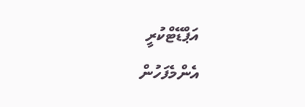އަޕްޑޭޓްކުރީ
އެންމެފަހުން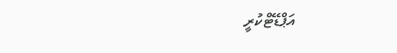އަޕްޑޭޓްކުރީ